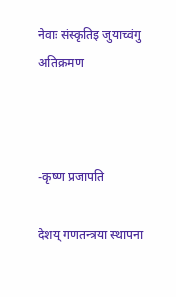नेवाः संस्कृतिइ जुयाच्वंगु अतिक्रमण



-कृष्ण प्रजापति

देशय् गणतन्त्रया स्थापना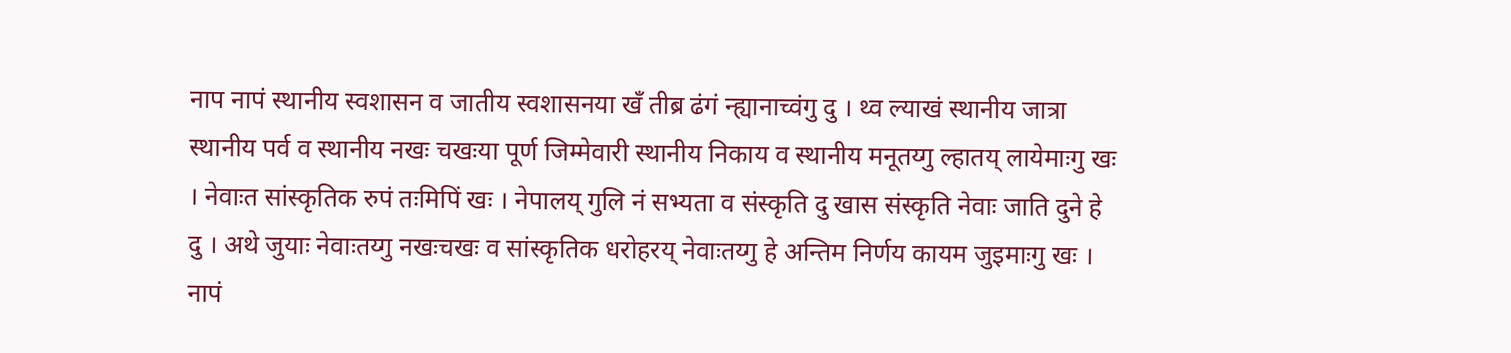नाप नापं स्थानीय स्वशासन व जातीय स्वशासनया खँ तीब्र ढंगं न्ह्यानाच्वंगु दु । थ्व ल्याखं स्थानीय जात्रा स्थानीय पर्व व स्थानीय नखः चखःया पूर्ण जिम्मेवारी स्थानीय निकाय व स्थानीय मनूतय्गु ल्हातय् लायेमाःगु खः । नेवाःत सांस्कृतिक रुपं तःमिपिं खः । नेपालय् गुलि नं सभ्यता व संस्कृति दु खास संस्कृति नेवाः जाति दुने हे दु । अथे जुयाः नेवाःतय्गु नखःचखः व सांस्कृतिक धरोहरय् नेवाःतय्गु हे अन्तिम निर्णय कायम जुइमाःगु खः । नापं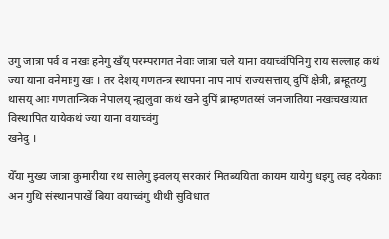उगु जात्रा पर्व व नखः हनेगु खँय् परम्परागत नेवाः जात्रा चले याना वयाच्वंपिनिगु राय सल्लाह कथं ज्या याना वनेमाःगु खः । तर देशय् गणतन्त्र स्थापना नाप नापं राज्यसत्ताय् दुपिं क्षेत्री, ब्रम्हूतय्गु थासय् आः गणतान्त्रिक नेपालय् न्ह्यलुवा कथं खने दुपिं ब्राम्हणतय्सं जनजातिया नखःचखःयात विस्थापित यायेकथं ज्या याना वयाच्वंगु
खनेदु ।

येँया मुख्य जात्रा कुमारीया रथ सालेगु झ्वलय् सरकारं मितब्ययिता कायम यायेगु धइगु त्वह दयेकाः अन गुथि संस्थानपाखें बिया वयाच्वंगु थीथी सुविधात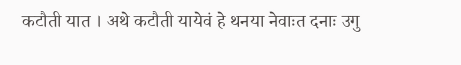कटौती यात । अथे कटौती यायेवं हे थनया नेवाःत दनाः उगु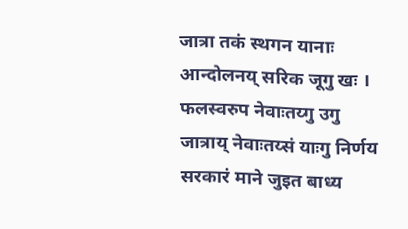जात्रा तकं स्थगन यानाः आन्दोलनय् सरिक जूगु खः । फलस्वरुप नेवाःतय्गु उगु जात्राय् नेवाःतय्सं याःगु निर्णय सरकारं माने जुइत बाध्य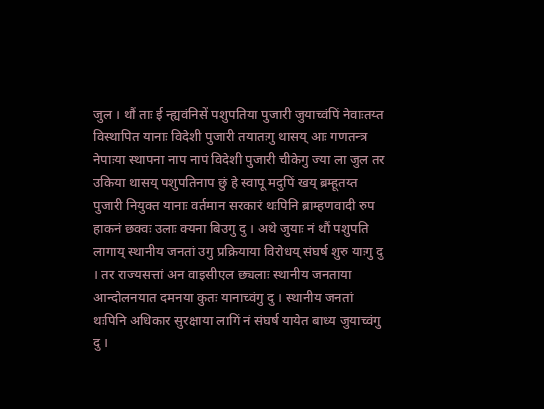जुल । थौं ताः ई न्ह्यवंनिसें पशुपतिया पुजारी जुयाच्वंपिं नेवाःतय्त विस्थापित यानाः विदेशी पुजारी तयातःगु थासय् आः गणतन्त्र नेपाःया स्थापना नाप नापं विदेशी पुजारी चीकेगु ज्या ला जुल तर उकिया थासय् पशुपतिनाप छुं हे स्वापू मदुपिं खय् ब्रम्हूतय्त पुजारी नियुक्त यानाः वर्तमान सरकारं थःपिनि ब्राम्हणवादी रुप हाकनं छक्वः उलाः क्यना बिउगु दु । अथे जुयाः नं थौं पशुपति लागाय् स्थानीय जनतां उगु प्रक्रियाया विरोधय् संघर्ष शुरु याःगु दु । तर राज्यसत्तां अन वाइसीएल छ्यलाः स्थानीय जनताया आन्दोलनयात दमनया कुतः यानाच्वंगु दु । स्थानीय जनतां थःपिनि अधिकार सुरक्षाया लागिं नं संघर्ष यायेत बाध्य जुयाच्वंगु दु ।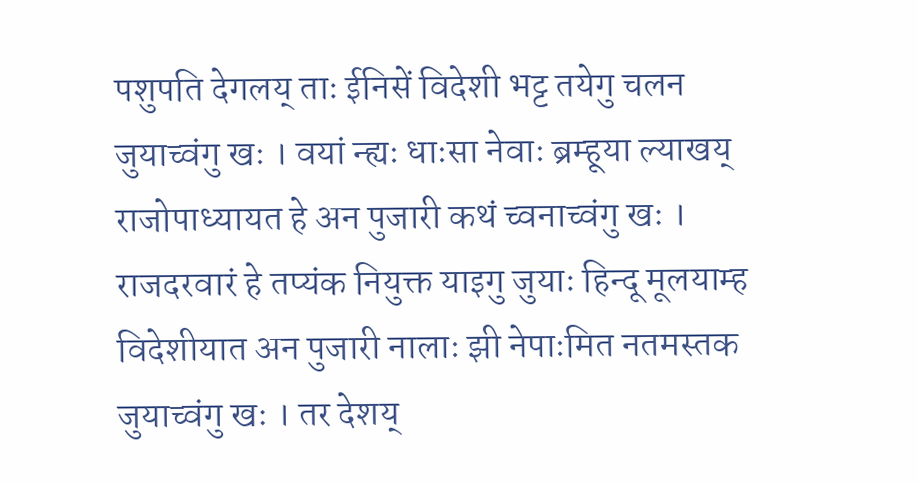पशुपति देगलय् ताः ईनिसें विदेशी भट्ट तयेगु चलन जुयाच्वंगु खः । वयां न्ह्यः धाःसा नेवाः ब्रम्हूया ल्याखय् राजोपाध्यायत हे अन पुजारी कथं च्वनाच्वंगु खः । राजदरवारं हे तप्यंक नियुक्त याइगु जुयाः हिन्दू मूलयाम्ह विदेशीयात अन पुजारी नालाः झी नेपाःमित नतमस्तक जुयाच्वंगु खः । तर देशय्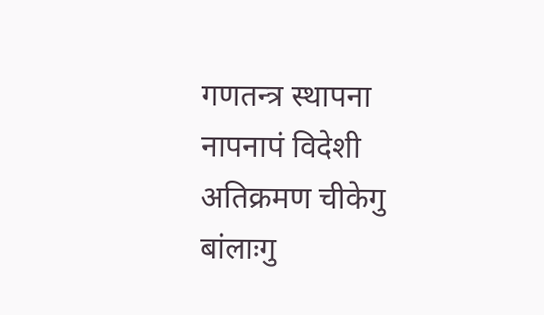गणतन्त्र स्थापना नापनापं विदेशी अतिक्रमण चीकेगु बांलाःगु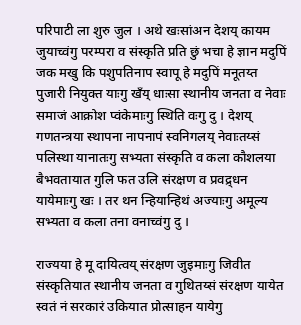परिपाटी ला शुरु जुल । अथे खःसांअन देशय् कायम जुयाच्वंगु परम्परा व संस्कृति प्रति छुं भचा हे ज्ञान मदुपिं जक मखु कि पशुपतिनाप स्वापू हे मदुपिं मनूतय्त पुजारी नियुक्त याःगु खँय् धाःसा स्थानीय जनता व नेवाः समाजं आक्रोश प्वंकेमाःगु स्थिति वःगु दु । देशय् गणतन्त्रया स्थापना नापनापं स्वनिगलय् नेवाःतय्सं पलिस्था यानातःगु सभ्यता संस्कृति व कला कौशलया बैभवतायात गुलि फत उलि संरक्षण व प्रवद्र्धन यायेमाःगु खः । तर थन न्हियान्हिथं अज्याःगु अमूल्य सभ्यता व कला तना वनाच्वंगु दु ।

राज्यया हे मू दायित्वय् संरक्षण जुइमाःगु जिवीत संस्कृतियात स्थानीय जनता व गुथितय्सं संरक्षण यायेत स्वतं नं सरकारं उकियात प्रोत्साहन यायेगु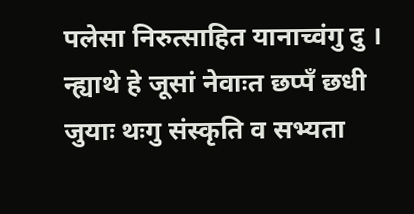पलेसा निरुत्साहित यानाच्वंगु दु । न्ह्याथे हे जूसां नेवाःत छप्पँ छधी जुयाः थःगु संस्कृति व सभ्यता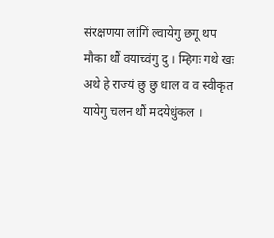संरक्षणया लांगिं ल्वायेगु छगू थप मौका थौं वयाच्वंगु दु । म्हिगः गथे खः अथे हे राज्यं छु छु धाल व व स्वीकृत यायेगु चलन थौं मदयेधुंकल ।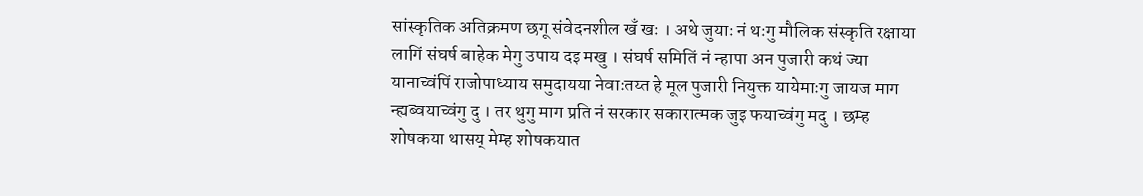सांस्कृतिक अतिक्रमण छगू संवेदनशील खँ खः । अथे जुयाः नं थःगु मौलिक संस्कृति रक्षाया लागिं संघर्ष बाहेक मेगु उपाय दइ मखु । संघर्ष समितिं नं न्हापा अन पुजारी कथं ज्या यानाच्वंपिं राजोपाध्याय समुदायया नेवाःतय्त हे मूल पुजारी नियुक्त यायेमाःगु जायज माग न्ह्यब्वयाच्वंगु दु । तर थुगु माग प्रति नं सरकार सकारात्मक जुइ फयाच्वंगु मदु । छम्ह शोषकया थासय् मेम्ह शोषकयात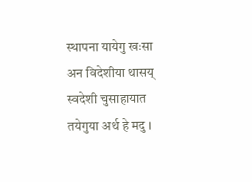स्थापना यायेगु खःसा अन विदेशीया थासय् स्वदेशी चुसाहायात तयेगुया अर्थ हे मदु ।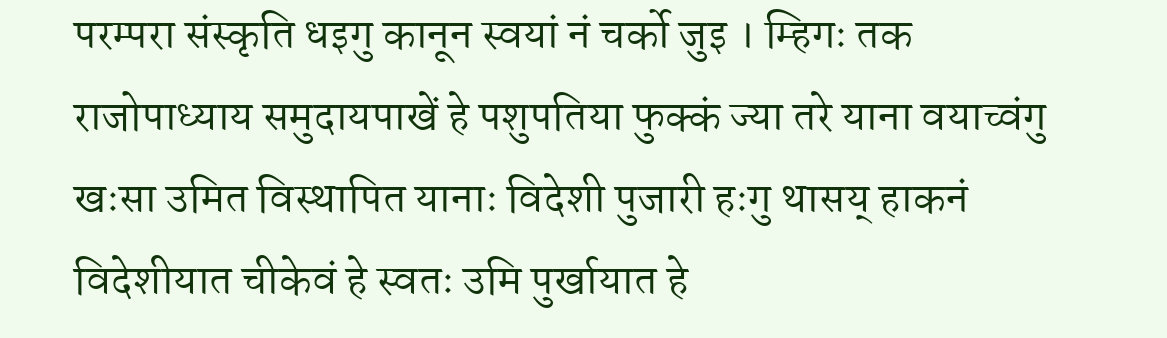परम्परा संस्कृति धइगु कानून स्वयां नं चर्को जुइ । म्हिगः तक राजोपाध्याय समुदायपाखें हे पशुपतिया फुक्कं ज्या तरे याना वयाच्वंगु खःसा उमित विस्थापित यानाः विदेशी पुजारी हःगु थासय् हाकनं विदेशीयात चीकेवं हे स्वतः उमि पुर्खायात हे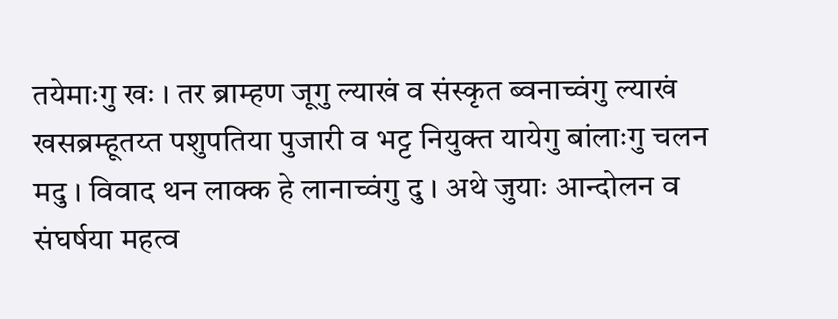तयेमाःगु खः । तर ब्राम्हण जूगु ल्याखं व संस्कृत ब्वनाच्वंगु ल्याखं खसब्रम्हूतय्त पशुपतिया पुजारी व भट्ट नियुक्त यायेगु बांलाःगु चलन मदु । विवाद थन लाक्क हे लानाच्वंगु दु । अथे जुयाः आन्दोलन व संघर्षया महत्व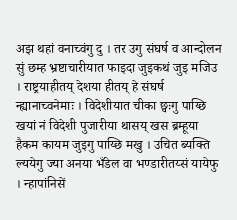अझ थहां वनाच्वंगु दु । तर उगु संघर्ष व आन्दोलन सुं छम्ह भ्रष्टाचारीयात फाइदा जुइकथं जुइ मजिउ । राष्ट्रयाहीतय् देशया हीतय् हे संघर्ष न्ह्यानाच्वनेमाः । विदेशीयात चीका छ्वःगु पाय्छि खयां नं विदेशी पुजारीया थासय् खस ब्रम्हूया हैकम कायम जुइगु पाय्छि मखु । उचित ब्यक्ति ल्ययेगु ज्या अनया भँडेल वा भण्डारीतय्सं यायेफु । न्हापांनिसें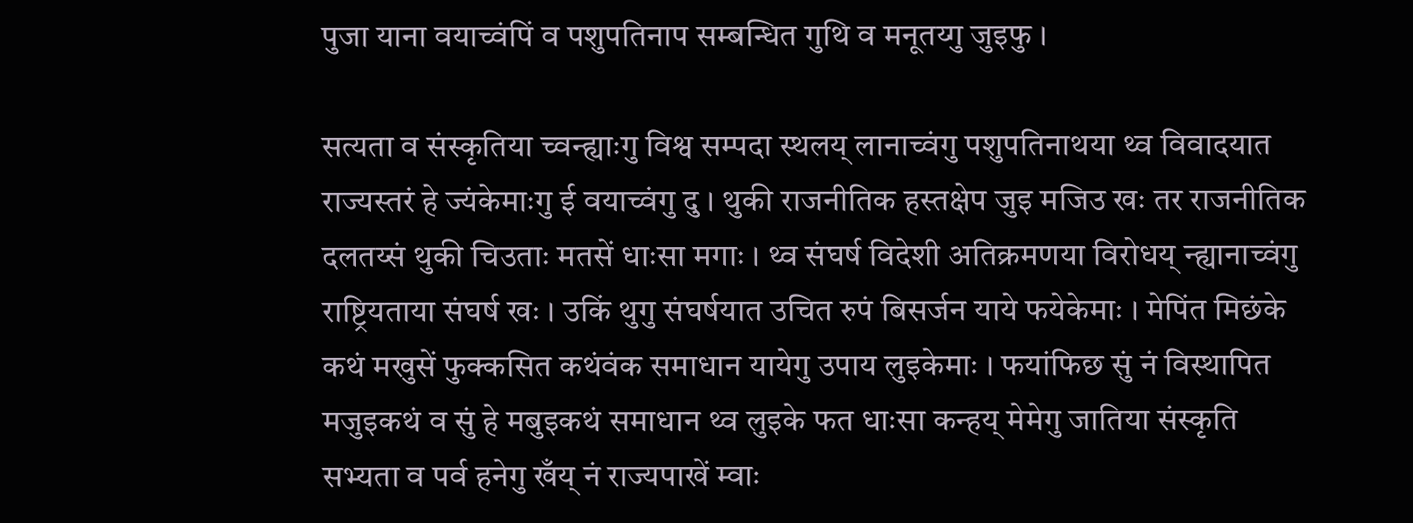पुजा याना वयाच्वंपिं व पशुपतिनाप सम्बन्धित गुथि व मनूतय्गु जुइफु ।

सत्यता व संस्कृतिया च्वन्ह्याःगु विश्व सम्पदा स्थलय् लानाच्वंगु पशुपतिनाथया थ्व विवादयात राज्यस्तरं हे ज्यंकेमाःगु ई वयाच्वंगु दु । थुकी राजनीतिक हस्तक्षेप जुइ मजिउ खः तर राजनीतिक दलतय्सं थुकी चिउताः मतसें धाःसा मगाः । थ्व संघर्ष विदेशी अतिक्रमणया विरोधय् न्ह्यानाच्वंगु राष्ट्रियताया संघर्ष खः । उकिं थुगु संघर्षयात उचित रुपं बिसर्जन याये फयेकेमाः । मेपिंत मिछंके कथं मखुसें फुक्कसित कथंवंक समाधान यायेगु उपाय लुइकेमाः । फयांफिछ सुं नं विस्थापित मजुइकथं व सुं हे मबुइकथं समाधान थ्व लुइके फत धाःसा कन्हय् मेमेगु जातिया संस्कृति सभ्यता व पर्व हनेगु खँय् नं राज्यपाखें म्वाः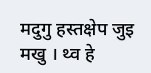मदुगु हस्तक्षेप जुइ मखु । थ्व हे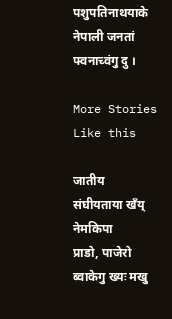पशुपतिनाथयाके नेपाली जनतां फ्वनाच्वंगु दु ।

More Stories Like this

जातीय संघीयताया खँय् नेमकिपा
प्राडो, पाजेरो ब्वाकेगु ख्यः मखु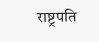राष्ट्रपति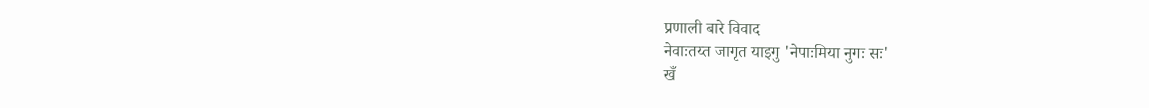प्रणाली बारे विवाद
नेवाःतय्त जागृत याइगु 'नेपाःमिया नुगः सः'
खँ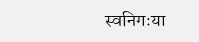स्वनिगःया